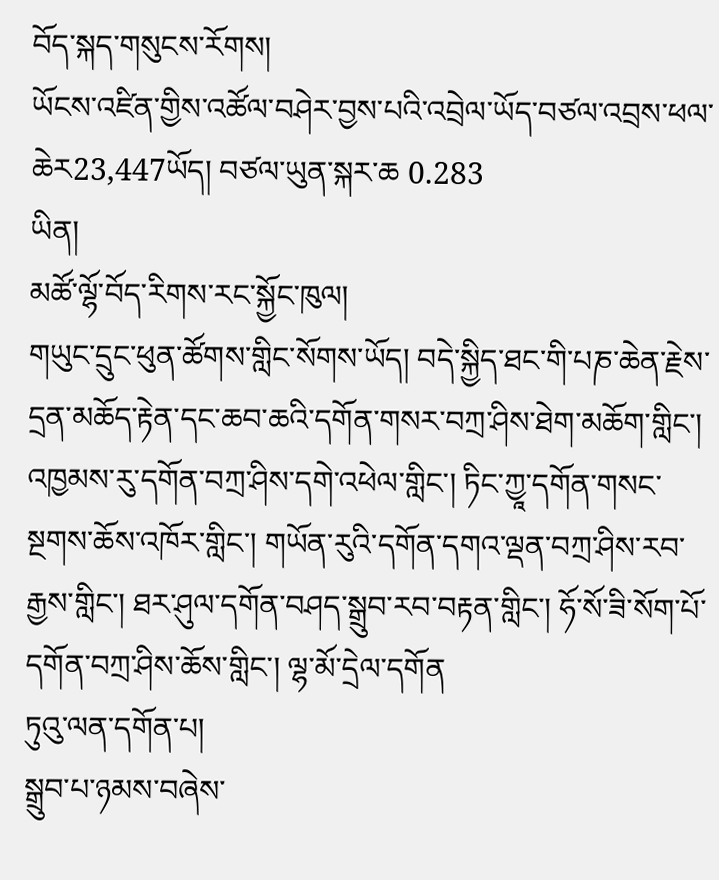བོད་སྐད་གསུངས་རོགས།
ཡོངས་འཛིན་གྱིས་འཚོལ་བཤེར་བྱས་པའི་འབྲེལ་ཡོད་བཙལ་འབྲས་ཕལ་ཆེར23,447ཡོད། བཙལ་ཡུན་སྐར་ཆ 0.283
ཡིན།
མཚོ་ལྷོ་བོད་རིགས་རང་སྐྱོང་ཁུལ།
གཡུང་དྲུང་ཕུན་ཚོགས་གླིང་སོགས་ཡོད། བདེ་སྐྱིད་ཐང་གི་པཎ་ཆེན་རྗེས་དྲན་མཆོད་རྟེན་དང་ཆབ་ཆའི་དགོན་གསར་བཀྲ་ཤིས་ཐེག་མཆོག་གླིང་། འཁྱམས་རུ་དགོན་བཀྲ་ཤིས་དགེ་འཕེལ་གླིང་། ཏིང་ཀྱཱ་དགོན་གསང་སྔགས་ཆོས་འཁོར་གླིང་། གཡོན་རུའི་དགོན་དགའ་ལྡན་བཀྲ་ཤིས་རབ་རྒྱས་གླིང་། ཐར་ཤུལ་དགོན་བཤད་སྒྲུབ་རབ་བརྟན་གླིང་། ཧོ་སོ་ཟི་སོག་པོ་དགོན་བཀྲ་ཤིས་ཆོས་གླིང་། ལྷ་མོ་དྲེལ་དགོན
ཏུའུ་ལན་དགོན་པ།
སྒྲུབ་པ་ཉམས་བཞེས་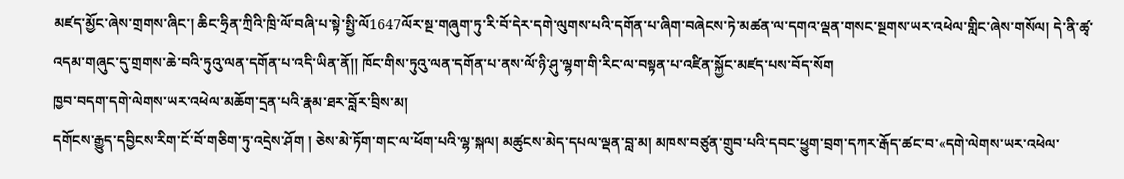མཛད་མྱོང་ཞེས་གྲགས་ཞིང་། ཆིང་ཧྲིན་ཀྲིའི་ཁྲི་ལོ་བཞི་པ་སྟེ་སྤྱི་ལོ1647ལོར་སྔ་གཞུག་ཏུ་རི་བོ་དེར་དགེ་ལུགས་པའི་དགོན་པ་ཞིག་བཞེངས་ཏེ་མཚན་ལ་དགའ་ལྡན་གསང་སྔགས་ཡར་འཕེལ་གླིང་ཞེས་གསོལ། དེ་ནི་ཚྭ་འདམ་གཞུང་དུ་གྲགས་ཆེ་བའི་ཏུའུ་ལན་དགོན་པ་འདི་ཡིན་ནོ།། ཁོང་གིས་ཏུའུ་ལན་དགོན་པ་ནས་ལོ་ཉི་ཤུ་ལྷག་གི་རིང་ལ་བསྟན་པ་འཛིན་སྐྱོང་མཛད་པས་བོད་སོག
ཁྱབ་བདག་དགེ་ལེགས་ཡར་འཕེལ་མཆོག་དྲན་པའི་རྣམ་ཐར་བློར་བྲིས་མ།
དགོངས་རྒྱུད་དབྱིངས་རིག་ངོ་བོ་གཅིག་ཏུ་འདྲེས་ཤོག ། ཅེས་མེ་ཏོག་གང་ལ་ཕོག་པའི་ལྷ་སྐལ། མཚུངས་མེད་དཔལ་ལྡན་བླ་མ། མཁས་བཙུན་གྲུབ་པའི་དབང་ཕྱུག་བྲག་དཀར་རྒོད་ཚང་བ་«དགེ་ལེགས་ཡར་འཕེལ་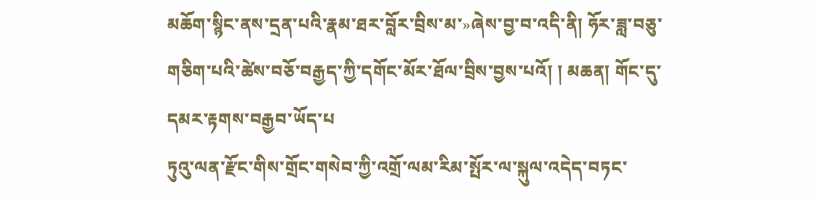མཆོག་སྙིང་ནས་དྲན་པའི་རྣམ་ཐར་བློར་བྲིས་མ་»ཞེས་བྱ་བ་འདི་ནི། ཧོར་ཟླ་བཅུ་གཅིག་པའི་ཚེས་བཅོ་བརྒྱད་ཀྱི་དགོང་མོར་ཐོལ་བྲིས་བྱས་པའོ། ། མཆན། གོང་དུ་དམར་རྟགས་བརྒྱབ་ཡོད་པ
ཏུའུ་ལན་རྫོང་གིས་གྲོང་གསེབ་ཀྱི་འགྲོ་ལམ་རིམ་སྤོར་ལ་སྐུལ་འདེད་བཏང་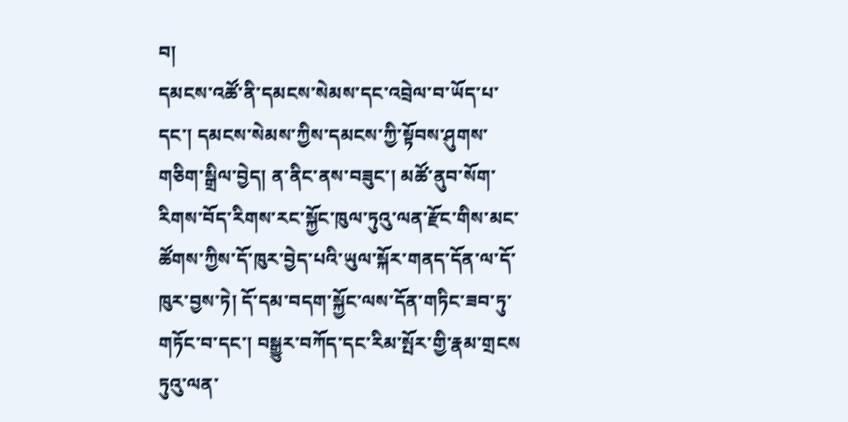བ།
དམངས་འཚོ་ནི་དམངས་སེམས་དང་འབྲེལ་བ་ཡོད་པ་དང་། དམངས་སེམས་ཀྱིས་དམངས་ཀྱི་སྟོབས་ཤུགས་གཅིག་སྒྲིལ་བྱེད། ན་ནིང་ནས་བཟུང་། མཚོ་ནུབ་སོག་རིགས་བོད་རིགས་རང་སྐྱོང་ཁུལ་ཏུའུ་ལན་རྫོང་གིས་མང་ཚོགས་ཀྱིས་དོ་ཁུར་བྱེད་པའི་ཡུལ་སྐོར་གནད་དོན་ལ་དོ་ཁུར་བྱས་ཏེ། དོ་དམ་བདག་སྐྱོང་ལས་དོན་གཏིང་ཟབ་ཏུ་གཏོང་བ་དང་། བསྒྱུར་བཀོད་དང་རིམ་སྤོར་གྱི་རྣམ་གྲངས
ཏུའུ་ལན་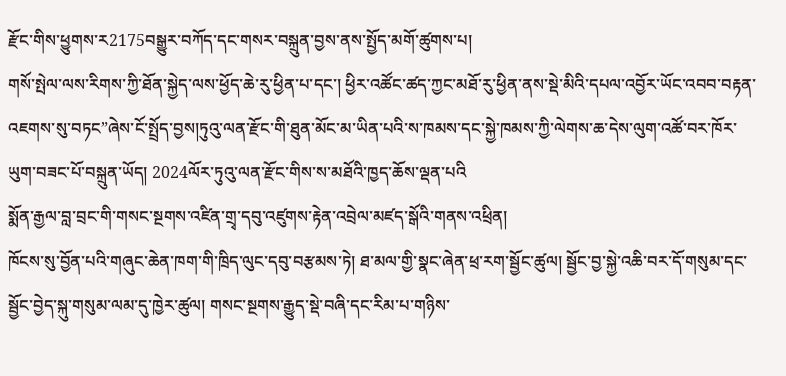རྫོང་གིས་ཕྱུགས་ར2175བསྒྱུར་བཀོད་དང་གསར་བསྐྲུན་བྱས་ནས་སྤྱོད་མགོ་ཚུགས་པ།
གསོ་སྤེལ་ལས་རིགས་ཀྱི་ཐོན་སྐྱེད་ལས་ཕྱོད་ཆེ་རུ་ཕྱིན་པ་དང་། ཕྱིར་འཚོང་ཚད་ཀྱང་མཐོ་རུ་ཕྱིན་ནས་སྡེ་མིའི་དཔལ་འབྱོར་ཡོང་འབབ་བརྟན་འཇགས་སུ་བཏང”ཞེས་ངོ་སྤྲོད་བྱས།ཏུའུ་ལན་རྫོང་གི་ཐུན་མོང་མ་ཡིན་པའི་ས་ཁམས་དང་སྐྱེ་ཁམས་ཀྱི་ལེགས་ཆ་དེས་ལུག་འཚོ་བར་ཁོར་ཡུག་བཟང་པོ་བསྐྲུན་ཡོད། 2024ལོར་ཏུའུ་ལན་རྫོང་གིས་ས་མཐོའི་ཁྱད་ཆོས་ལྡན་པའི
སྨོན་རྒྱལ་བླ་བྲང་གི་གསང་སྔགས་འཛིན་གྲྭ་དབུ་འཛུགས་རྟེན་འབྲེལ་མཛད་སྒོའི་གནས་འཕྲིན།
ཁོངས་སུ་བྱོན་པའི་གཞུང་ཆེན་ཁག་གི་ཁྲིད་ལུང་དབུ་བརྩམས་ཏེ། ཐ་མལ་གྱི་སྣང་ཞེན་ཕྲ་རག་སྦྱོང་ཚུལ། སྦྱོང་བྱ་སྐྱེ་འཆི་བར་དོ་གསུམ་དང་སྦྱོང་བྱེད་སྐུ་གསུམ་ལམ་དུ་ཁྱེར་ཚུལ། གསང་སྔགས་རྒྱུད་སྡེ་བཞི་དང་རིམ་པ་གཉིས་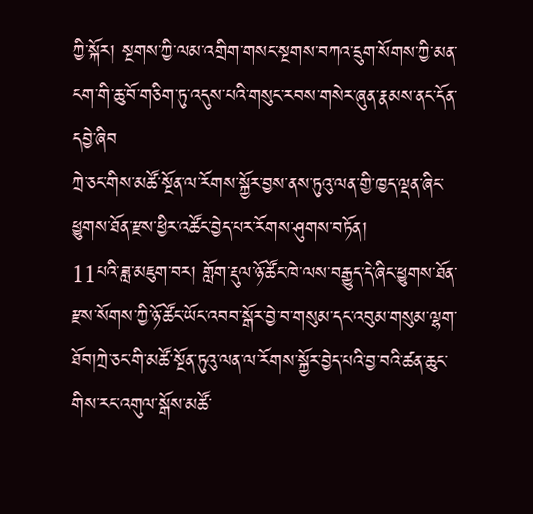ཀྱི་སྐོར། སྔགས་ཀྱི་ལམ་འགྲིག་གསང་སྔགས་བཀའ་དྲུག་སོགས་ཀྱི་མན་ངག་གི་ཆུ་བོ་གཅིག་ཏུ་འདུས་པའི་གསུང་རབས་གསེར་ཞུན་རྣམས་ནང་དོན་དབྱེ་ཞིབ
ཀྲེ་ཅང་གིས་མཚོ་སྔོན་ལ་རོགས་སྐྱོར་བྱས་ནས་ཏུའུ་ལན་གྱི་ཁྱད་ལྡན་ཞིང་ཕྱུགས་ཐོན་རྫས་ཕྱིར་འཚོང་བྱེད་པར་རོགས་ཤུགས་བཏོན།
11པའི་ཟླ་མཇུག་བར། གློག་རྡུལ་ཉོ་ཚོང་ཁེ་ལས་བརྒྱུད་དེ་ཞིང་ཕྱུགས་ཐོན་རྫས་སོགས་ཀྱི་ཉོ་ཚོང་ཡོང་འབབ་སྒོར་བྱེ་བ་གསུམ་དང་འབུམ་གསུམ་ལྷག་ཐོབ།ཀྲེ་ཅང་གི་མཚོ་སྔོན་ཏུའུ་ལན་ལ་རོགས་སྐྱོར་བྱེད་པའི་བྱ་བའི་ཚན་ཆུང་གིས་རང་འགུལ་སྒོས་མཚོ་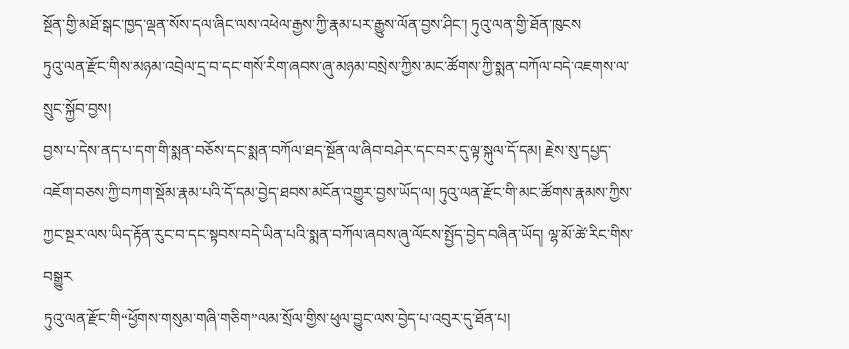སྔོན་གྱི་མཐོ་སྒང་ཁྱད་ལྡན་སོས་དལ་ཞིང་ལས་འཕེལ་རྒྱས་ཀྱི་རྣམ་པར་རྒྱུས་ལོན་བྱས་ཤིང་། ཏུའུ་ལན་གྱི་ཐོན་ཁུངས
ཏུའུ་ལན་རྫོང་གིས་མཉམ་འབྲེལ་དྲ་བ་དང་གསོ་རིག་ཞབས་ཞུ་མཉམ་བསྲེས་ཀྱིས་མང་ཚོགས་ཀྱི་སྨན་བཀོལ་བདེ་འཇགས་ལ་སྲུང་སྐྱོབ་བྱས།
བྱས་པ་དེས་ནད་པ་དག་གི་སྨན་བཅོས་དང་སྨན་བཀོལ་ཐད་སྔོན་ལ་ཞིབ་བཤེར་དང་བར་དུ་ལྟ་སྐུལ་དོ་དམ། རྗེས་སུ་དཔྱད་འཇོག་བཅས་ཀྱི་བཀག་སྡོམ་རྣམ་པའི་དོ་དམ་བྱེད་ཐབས་མངོན་འགྱུར་བྱས་ཡོད་ལ། ཏུའུ་ལན་རྫོང་གི་མང་ཚོགས་རྣམས་ཀྱིས་ཀྱང་སྔར་ལས་ཡིད་རྟོན་རུང་བ་དང་སྟབས་བདེ་ཡིན་པའི་སྨན་བཀོལ་ཞབས་ཞུ་ལོངས་སྤྱོད་བྱེད་བཞིན་ཡོད། ལྷ་མོ་ཚེ་རིང་གིས་བསྒྱུར
ཏུའུ་ལན་རྫོང་གི“ཕྱོགས་གསུམ་གཞི་གཅིག”ལམ་སྲོལ་གྱིས་ཕུལ་བྱུང་ལས་བྱེད་པ་འབུར་དུ་ཐོན་པ།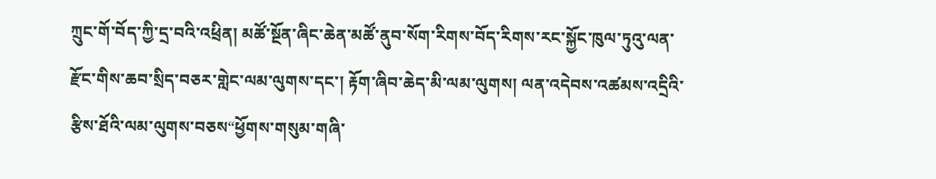ཀྲུང་གོ་བོད་ཀྱི་དྲ་བའི་འཕྲིན། མཚོ་སྔོན་ཞིང་ཆེན་མཚོ་ནུབ་སོག་རིགས་བོད་རིགས་རང་སྐྱོང་ཁུལ་ཏུའུ་ལན་རྫོང་གིས་ཆབ་སྲིད་བཅར་གླེང་ལམ་ལུགས་དང་། རྟོག་ཞིབ་ཆེད་མི་ལམ་ལུགས། ལན་འདེབས་འཚམས་འདྲིའི་རྩིས་ཐོའི་ལམ་ལུགས་བཅས“ཕྱོགས་གསུམ་གཞི་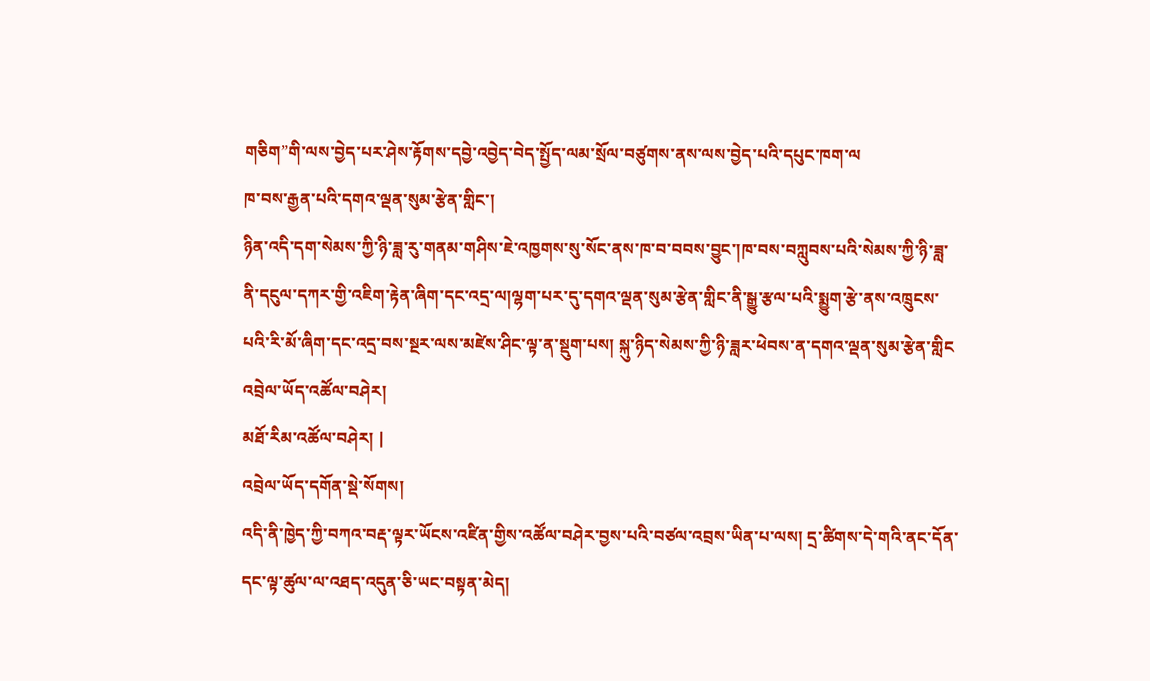གཅིག”གི་ལས་བྱེད་པར་ཤེས་རྟོགས་དབྱེ་འབྱེད་བེད་སྤྱོད་ལམ་སྲོལ་བཙུགས་ནས་ལས་བྱེད་པའི་དཔུང་ཁག་ལ
ཁ་བས་རྒྱན་པའི་དགའ་ལྡན་སུམ་རྩེན་གླིང་།
ཉིན་འདི་དག་སེམས་ཀྱི་ཉི་ཟླ་རུ་གནམ་གཤིས་ཇེ་འཁྱགས་སུ་སོང་ནས་ཁ་བ་བབས་བྱུང་།ཁ་བས་བཀླུབས་པའི་སེམས་ཀྱི་ཉི་ཟླ་ནི་དངུལ་དཀར་གྱི་འཇིག་རྟེན་ཞིག་དང་འདྲ་ལ།ལྷག་པར་དུ་དགའ་ལྡན་སུམ་རྩེན་གླིང་ནི་སྒྱུ་རྩལ་པའི་སྨྱུག་རྩེ་ནས་འཁྲུངས་པའི་རི་མོ་ཞིག་དང་འདྲ་བས་སྔར་ལས་མཛེས་ཤིང་ལྟ་ན་སྡུག་པས། སྐུ་ཉིད་སེམས་ཀྱི་ཉི་ཟླར་ཕེབས་ན་དགའ་ལྡན་སུམ་རྩེན་གླིང
འབྲེལ་ཡོད་འཚོལ་བཤེར།
མཐོ་རིམ་འཚོལ་བཤེར། |
འབྲེལ་ཡོད་དགོན་སྡེ་སོགས།
འདི་ནི་ཁྱེད་ཀྱི་བཀའ་བརྡ་ལྟར་ཡོངས་འཛིན་གྱིས་འཚོལ་བཤེར་བྱས་པའི་བཙལ་འབྲས་ཡིན་པ་ལས། དྲ་ཚིགས་དེ་གའི་ནང་དོན་དང་ལྟ་ཚུལ་ལ་འཐད་འདུན་ཅི་ཡང་བསྟན་མེད།